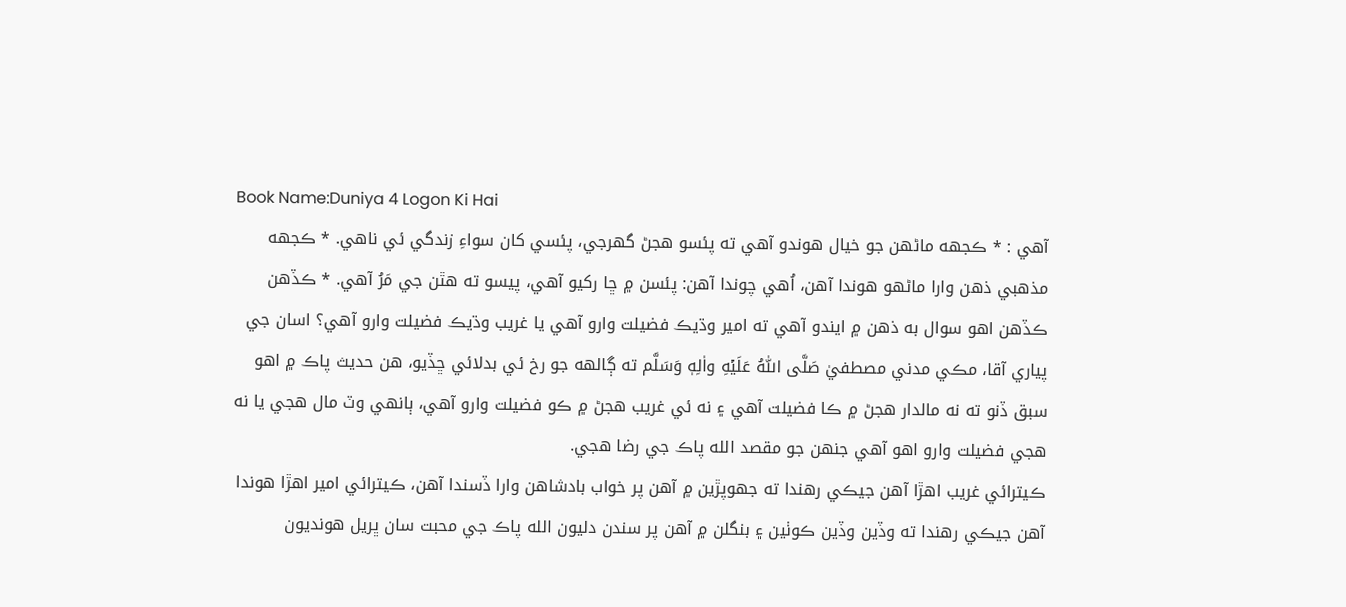Book Name:Duniya 4 Logon Ki Hai
آهي : * ڪجهه ماڻهن جو خيال هوندو آهي ته پئسو هجڻ گهرجي، پئسي کان سواءِ زندگي ئي ناهي. * ڪجهه مذهبي ذهن وارا ماڻهو هوندا آهن، اُهي چوندا آهن: پئسن ۾ ڇا رکيو آهي، پيسو ته هٿن جي مَرُ آهي. * ڪڏهن ڪڏهن اهو سوال به ذهن ۾ ايندو آهي ته امير وڌيڪ فضيلت وارو آهي يا غريب وڌيڪ فضيلت وارو آهي؟ اسان جي پياري آقا، مڪي مدني مصطفيٰ صَلَّى اللّٰهُ عَلَيۡهِ واٰلِهٖ وَسَلَّم ته ڳالهه جو رخ ئي بدلائي ڇڏيو، هن حديث پاڪ ۾ اهو سبق ڏنو ته نه مالدار هجڻ ۾ ڪا فضيلت آهي ۽ نه ئي غريب هجڻ ۾ ڪو فضيلت وارو آهي، ٻانهي وٽ مال هجي يا نه هجي فضيلت وارو اهو آهي جنهن جو مقصد الله پاڪ جي رضا هجي.
ڪيترائي غريب اهڙا آهن جيڪي رهندا ته جهوپڙين ۾ آهن پر خواب بادشاهن وارا ڏسندا آهن، ڪيترائي امير اهڙا هوندا آهن جيڪي رهندا ته وڏين وڏين ڪوٺين ۽ بنگلن ۾ آهن پر سندن دليون الله پاڪ جي محبت سان ڀريل هونديون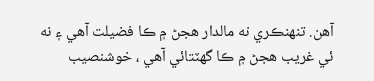آهن. تنهنڪري نه مالدار هجڻ ۾ ڪا فضيلت آهي ۽ نه ئي غريب هجڻ ۾ ڪا گهٽتائي آهي ، خوشنصيب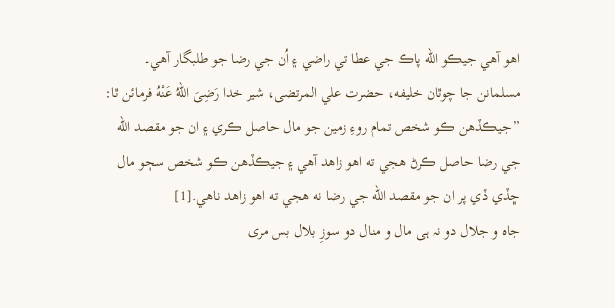اهو آهي جيڪو الله پاڪ جي عطا تي راضي ۽ اُن جي رضا جو طلبگار آهي۔ مسلمانن جا چوٿان خليفه، حضرت علي المرتضى، شير خدا رَضِىَ اللهُ عَنْهُ فرمائن ٿا: ”جيڪڏهن ڪو شخص تمام روءِ زمين جو مال حاصل ڪري ۽ ان جو مقصد الله جي رضا حاصل ڪرڻ هجي ته اهو زاهد آهي ۽ جيڪڏهن ڪو شخص سڄو مال ڇڏي ڏي پر ان جو مقصد الله جي رضا نه هجي ته اهو زاهد ناهي.[1]
جاہ و جلال دو نہ ہی مال و منال دو سوزِ بلال بس مری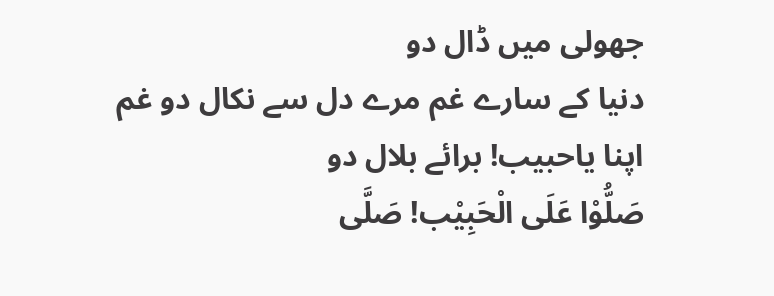جھولی میں ڈال دو
دنیا کے سارے غم مرے دل سے نکال دو غم اپنا یاحبیب! برائے بلال دو
صَلُّوْا عَلَی الْحَبِیْب! صَلَّی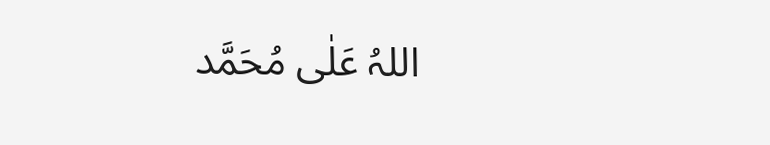اللہُ عَلٰی مُحَمَّد